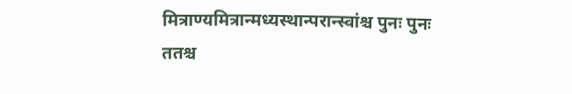मित्राण्यमित्रान्मध्यस्थान्परान्स्वांश्च पुनः पुनः
ततश्च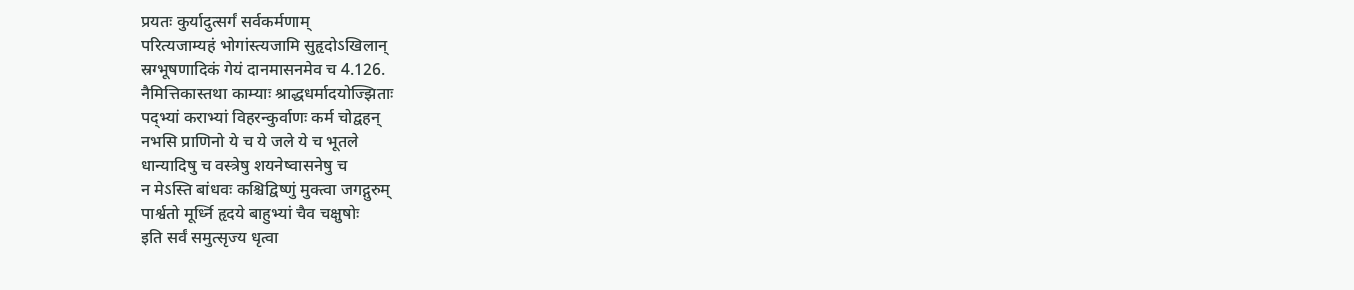प्रयतः कुर्यादुत्सर्गं सर्वकर्मणाम्
परित्यजाम्यहं भोगांस्त्यजामि सुहृदोऽखिलान्
स्रग्भूषणादिकं गेयं दानमासनमेव च 4.126.
नैमित्तिकास्तथा काम्याः श्राद्धधर्मादयोज्झिताः
पद्भ्यां कराभ्यां विहरन्कुर्वाणः कर्म चोद्वहन्
नभसि प्राणिनो ये च ये जले ये च भूतले
धान्यादिषु च वस्त्रेषु शयनेष्वासनेषु च
न मेऽस्ति बांधवः कश्चिद्विष्णुं मुक्त्वा जगद्गुरुम्
पार्श्वतो मूर्ध्नि हृदये बाहुभ्यां चैव चक्षुषोः
इति सर्वं समुत्सृज्य धृत्वा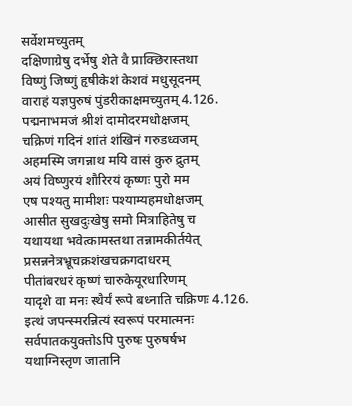सर्वेशमच्युतम्
दक्षिणाग्रेषु दर्भेषु शेते वै प्राक्छिरास्तथा
विष्णुं जिष्णुं हृषीकेशं केशवं मधुसूदनम्
वाराहं यज्ञपुरुषं पुंडरीकाक्षमच्युतम् 4.126.
पद्मनाभमजं श्रीशं दामोदरमधोक्षजम्
चक्रिणं गदिनं शांतं शंखिनं गरुडध्वजम्
अहमस्मि जगन्नाथ मयि वासं कुरु द्रुतम्
अयं विष्णुरयं शौरिरयं कृष्णः पुरो मम
एष पश्यतु मामीशः पश्याम्यहमधोक्षजम्
आसीत सुखदुःखेषु समो मित्राहितेषु च
यथायथा भवेत्कामस्तथा तन्नामकीर्तयेत्
प्रसन्ननेत्रभ्रूचक्रशंखचक्रगदाधरम्
पीतांबरधरं कृष्णं चारुकेयूरधारिणम्
यादृशे वा मनः स्थैर्यं रूपे बध्नाति चक्रिणः 4.126.
इत्थं जपन्स्मरन्नित्यं स्वरूपं परमात्मनः
सर्वपातकयुक्तोऽपि पुरुषः पुरुषर्षभ
यथाग्निस्तृण जातानि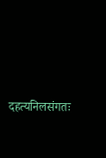दहत्यनिलसंगतः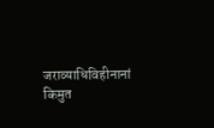जराव्याधिविहीनानां किमुत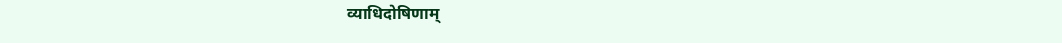व्याधिदोषिणाम्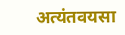अत्यंतवयसा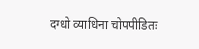दग्धो व्याधिना चोपपीडितः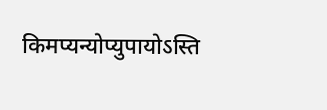किमप्यन्योप्युपायोऽस्ति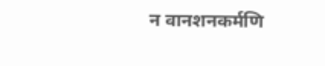न वानशनकर्मणि